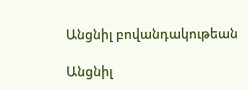Անցնիլ բովանդակութեան

Անցնիլ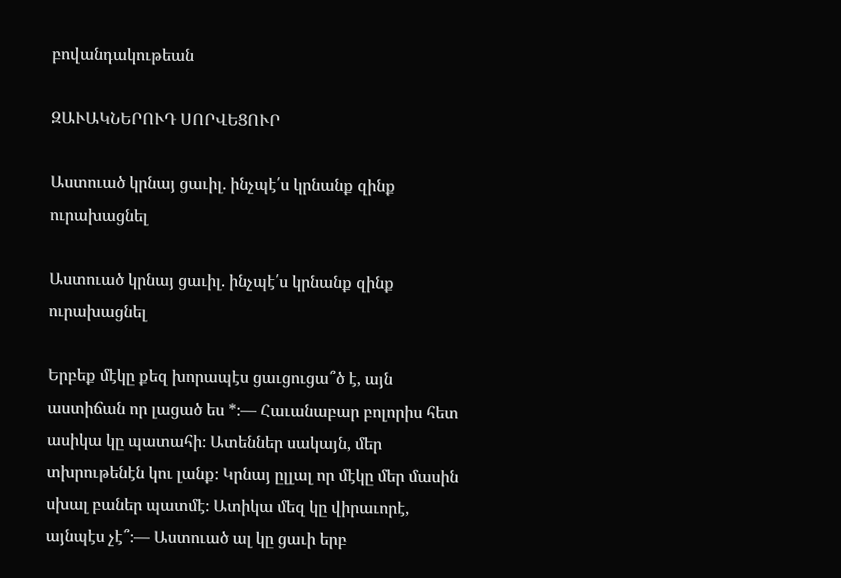բովանդակութեան

ԶԱՒԱԿՆԵՐՈՒԴ ՍՈՐՎԵՑՈՒՐ

Աստուած կրնայ ցաւիլ. ինչպէ՛ս կրնանք զինք ուրախացնել

Աստուած կրնայ ցաւիլ. ինչպէ՛ս կրնանք զինք ուրախացնել

Երբեք մէկը քեզ խորապէս ցաւցուցա՞ծ է, այն աստիճան որ լացած ես *։— Հաւանաբար բոլորիս հետ ասիկա կը պատահի։ Ատեններ սակայն, մեր տխրութենէն կու լանք։ Կրնայ ըլլալ որ մէկը մեր մասին սխալ բաներ պատմէ։ Ատիկա մեզ կը վիրաւորէ, այնպէս չէ՞։— Աստուած ալ կը ցաւի երբ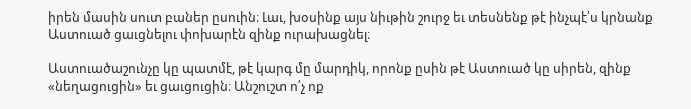իրեն մասին սուտ բաներ ըսուին։ Լաւ, խօսինք այս նիւթին շուրջ եւ տեսնենք թէ ինչպէ՛ս կրնանք Աստուած ցաւցնելու փոխարէն զինք ուրախացնել։

Աստուածաշունչը կը պատմէ, թէ կարգ մը մարդիկ, որոնք ըսին թէ Աստուած կը սիրեն, զինք «նեղացուցին» եւ ցաւցուցին։ Անշուշտ ո՛չ ոք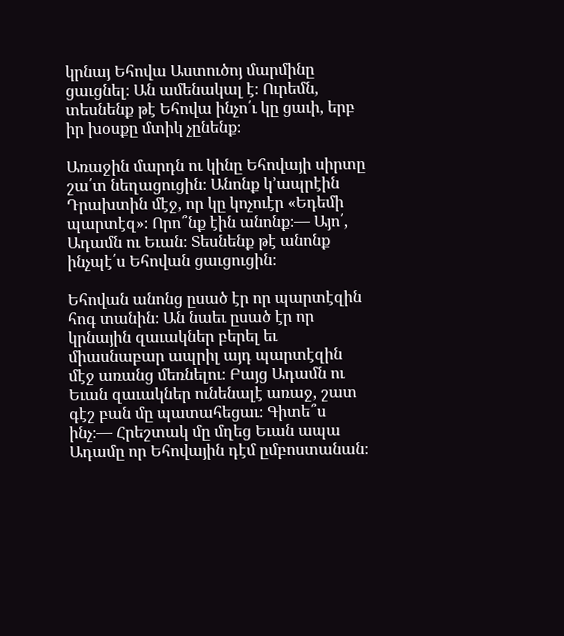կրնայ Եհովա Աստուծոյ մարմինը ցաւցնել։ Ան ամենակալ է։ Ուրեմն, տեսնենք թէ Եհովա ինչո՛ւ կը ցաւի, երբ իր խօսքը մտիկ չընենք։

Առաջին մարդն ու կինը Եհովայի սիրտը շա՛տ նեղացուցին։ Անոնք կ’ապրէին Դրախտին մէջ, որ կը կոչուէր «Եդեմի պարտէզ»։ Որո՞նք էին անոնք։— Այո՛, Ադամն ու Եւան։ Տեսնենք թէ անոնք ինչպէ՛ս Եհովան ցաւցուցին։

Եհովան անոնց ըսած էր որ պարտէզին հոգ տանին։ Ան նաեւ ըսած էր որ կրնային զաւակներ բերել եւ միասնաբար ապրիլ այդ պարտէզին մէջ առանց մեռնելու։ Բայց Ադամն ու Եւան զաւակներ ունենալէ առաջ, շատ գէշ բան մը պատահեցաւ։ Գիտե՞ս ինչ։— Հրեշտակ մը մղեց Եւան ապա Ադամը որ Եհովային դէմ ըմբոստանան։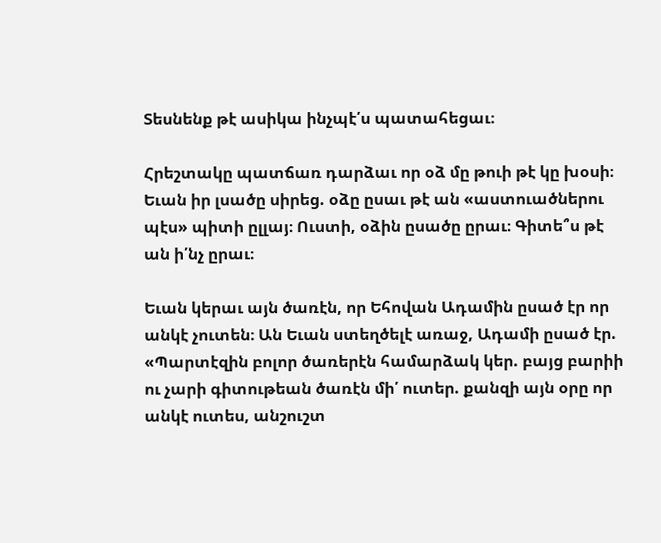Տեսնենք թէ ասիկա ինչպէ՛ս պատահեցաւ։

Հրեշտակը պատճառ դարձաւ որ օձ մը թուի թէ կը խօսի։ Եւան իր լսածը սիրեց. օձը ըսաւ թէ ան «աստուածներու պէս» պիտի ըլլայ։ Ուստի, օձին ըսածը ըրաւ։ Գիտե՞ս թէ ան ի՛նչ ըրաւ։

Եւան կերաւ այն ծառէն, որ Եհովան Ադամին ըսած էր որ անկէ չուտեն։ Ան Եւան ստեղծելէ առաջ, Ադամի ըսած էր. «Պարտէզին բոլոր ծառերէն համարձակ կեր. բայց բարիի ու չարի գիտութեան ծառէն մի՛ ուտեր. քանզի այն օրը որ անկէ ուտես, անշուշտ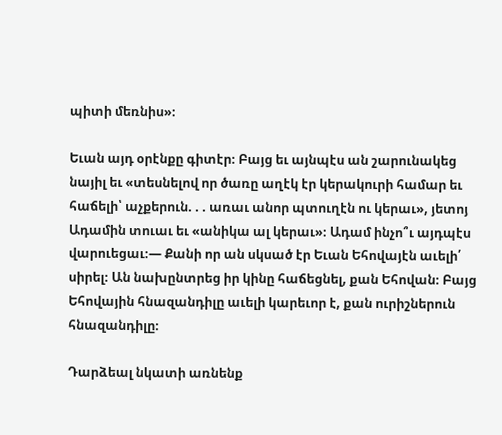պիտի մեռնիս»։

Եւան այդ օրէնքը գիտէր։ Բայց եւ այնպէս ան շարունակեց նայիլ եւ «տեսնելով որ ծառը աղէկ էր կերակուրի համար եւ հաճելի՝ աչքերուն. . . առաւ անոր պտուղէն ու կերաւ», յետոյ Ադամին տուաւ եւ «անիկա ալ կերաւ»։ Ադամ ինչո՞ւ այդպէս վարուեցաւ։— Քանի որ ան սկսած էր Եւան Եհովայէն աւելի՛ սիրել։ Ան նախընտրեց իր կինը հաճեցնել, քան Եհովան։ Բայց Եհովային հնազանդիլը աւելի կարեւոր է, քան ուրիշներուն հնազանդիլը։

Դարձեալ նկատի առնենք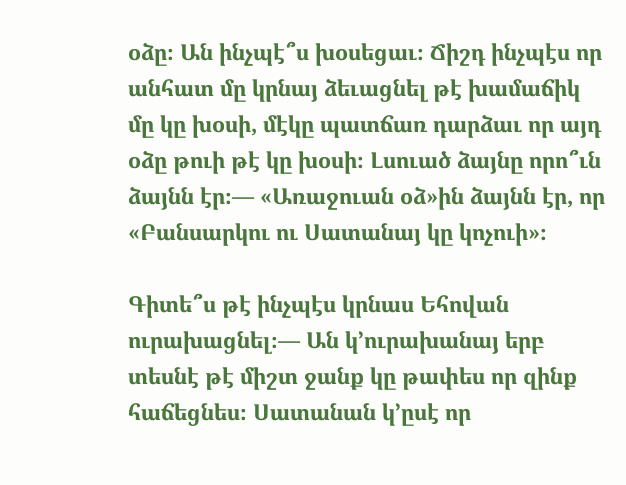օձը։ Ան ինչպէ՞ս խօսեցաւ։ Ճիշդ ինչպէս որ անհատ մը կրնայ ձեւացնել թէ խամաճիկ մը կը խօսի, մէկը պատճառ դարձաւ որ այդ օձը թուի թէ կը խօսի։ Լսուած ձայնը որո՞ւն ձայնն էր։— «Առաջուան օձ»ին ձայնն էր, որ «Բանսարկու ու Սատանայ կը կոչուի»։

Գիտե՞ս թէ ինչպէս կրնաս Եհովան ուրախացնել։— Ան կ’ուրախանայ երբ տեսնէ թէ միշտ ջանք կը թափես որ զինք հաճեցնես։ Սատանան կ’ըսէ որ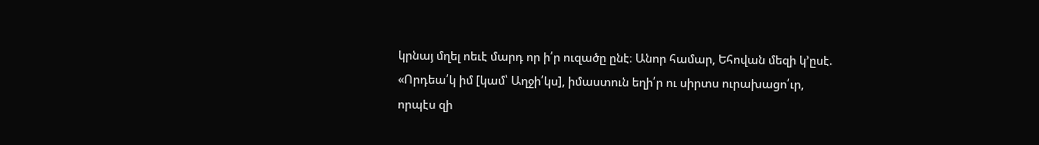կրնայ մղել ոեւէ մարդ որ ի՛ր ուզածը ընէ։ Անոր համար, Եհովան մեզի կ’ըսէ. «Որդեա՛կ իմ [կամ՝ Աղջի՛կս], իմաստուն եղի՛ր ու սիրտս ուրախացո՛ւր, որպէս զի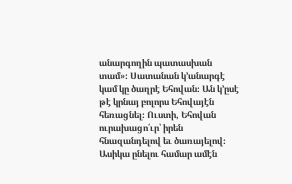անարգողին պատասխան տամ»։ Սատանան կ’անարգէ կամ կը ծաղրէ Եհովան։ Ան կ’ըսէ թէ կրնայ բոլորս Եհովայէն հեռացնել։ Ուստի, Եհովան ուրախացո՛ւր՝ իրեն հնազանդելով եւ ծառայելով։ Ասիկա ընելու համար ամէն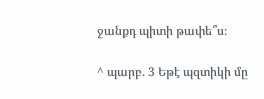ջանքդ պիտի թափե՞ս։

^ պարբ. 3 Եթէ պզտիկի մը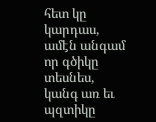հետ կը կարդաս, ամէն անգամ որ գծիկը տեսնես, կանգ առ եւ պզտիկը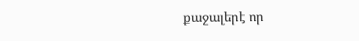քաջալերէ որ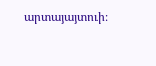արտայայտուի։